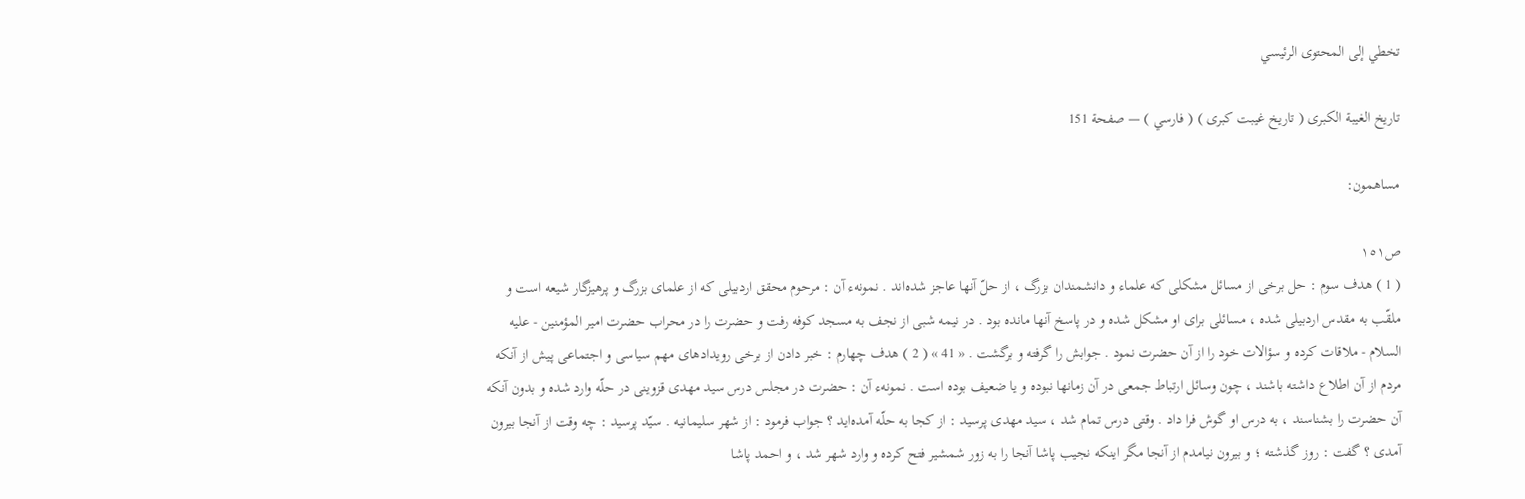تخطي إلى المحتوى الرئيسي

تاريخ الغيبة الكبرى ( تاريخ غيبت كبرى ) ( فارسي ) — صفحة 151

مساهمون:

ص١٥١
( 1 ) هدف سوم : حل برخى از مسائل مشكلى كه علماء و دانشمندان بزرگ ، از حلّ آنها عاجز شده‌اند . نمونهء آن : مرحوم محقق اردبيلى كه از علماى بزرگ و پرهيزگار شيعه است و ملقّب به مقدس اردبيلى شده ، مسائلى براى او مشكل شده و در پاسخ آنها مانده بود . در نيمه شبى از نجف به مسجد كوفه رفت و حضرت را در محراب حضرت امير المؤمنين - عليه السلام - ملاقات كرده و سؤالات خود را از آن حضرت نمود . جوابش را گرفته و برگشت . « 41 » ( 2 ) هدف چهارم : خبر دادن از برخى رويدادهاى مهم سياسى و اجتماعى پيش از آنكه مردم از آن اطلاع داشته باشند ، چون وسائل ارتباط جمعى در آن زمانها نبوده و يا ضعيف بوده است . نمونهء آن : حضرت در مجلس درس سيد مهدى قزوينى در حلّه وارد شده و بدون آنكه آن حضرت را بشناسند ، به درس او گوش فرا داد . وقتى درس تمام شد ، سيد مهدى پرسيد : از كجا به حلّه آمده‌ايد ؟ جواب فرمود : از شهر سليمانيه . سيّد پرسيد : چه وقت از آنجا بيرون آمدى ؟ گفت : روز گذشته ؛ و بيرون نيامدم از آنجا مگر اينكه نجيب پاشا آنجا را به زور شمشير فتح كرده و وارد شهر شد ، و احمد پاشا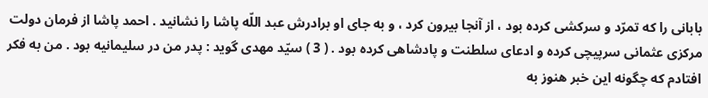بابانى را كه تمرّد و سركشى كرده بود ، از آنجا بيرون كرد ، و به جاى او برادرش عبد اللّه پاشا را نشانيد . احمد پاشا از فرمان دولت مركزى عثمانى سرپيچى كرده و ادعاى سلطنت و پادشاهى كرده بود . ( 3 ) سيّد مهدى گويد : پدر من در سليمانيه بود . من به فكر افتادم كه چگونه اين خبر هنوز به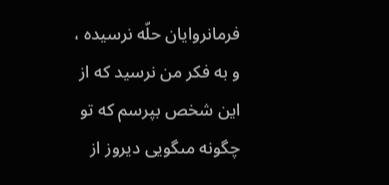فرمانروايان حلّه نرسيده ، و به فكر من نرسيد كه از اين شخص بپرسم كه تو چگونه مىگويى ديروز از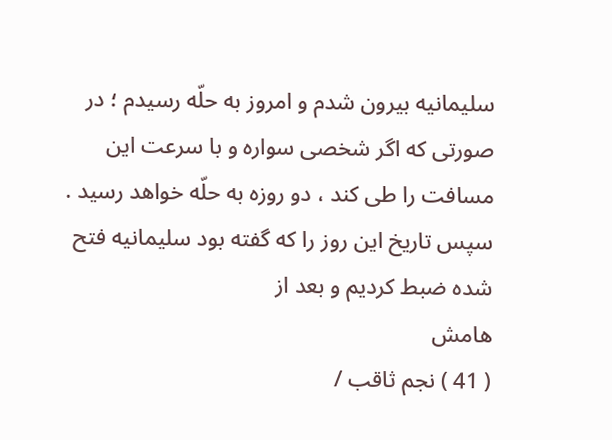سليمانيه بيرون شدم و امروز به حلّه رسيدم ؛ در صورتى كه اگر شخصى سواره و با سرعت اين مسافت را طى كند ، دو روزه به حلّه خواهد رسيد . سپس تاريخ اين روز را كه گفته بود سليمانيه فتح شده ضبط كرديم و بعد از
هامش
( 41 ) نجم ثاقب /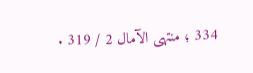334 ؛ منتهى الآمال 2 / 319 .